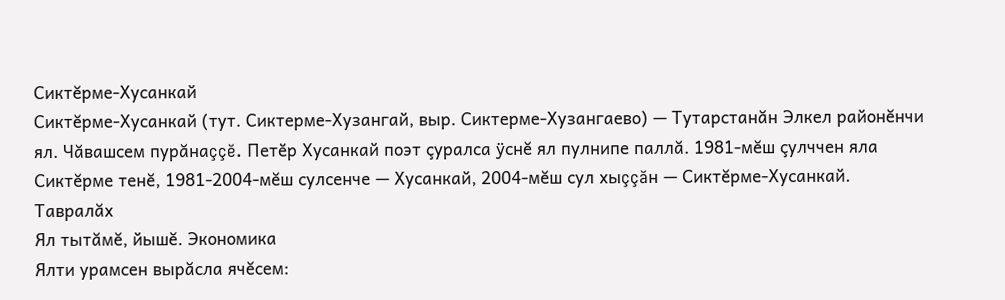Сиктĕрме-Хусанкай
Сиктĕрме-Хусанкай (тут. Сиктерме-Хузангай, выр. Сиктерме-Хузангаево) — Тутарстанăн Элкел районĕнчи ял. Чăвашсем пурăнаççĕ. Петӗр Хусанкай поэт çуралса ÿснĕ ял пулнипе паллă. 1981-мĕш çулччен яла Сиктĕрме тенĕ, 1981-2004-мĕш сулсенче — Хусанкай, 2004-мĕш сул хыççăн — Сиктĕрме-Хусанкай.
Тавралăх
Ял тытăмĕ, йышĕ. Экономика
Ялти урамсен вырăсла ячĕсем: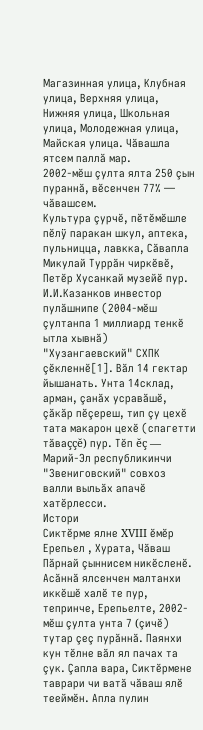Магазинная улица, Клубная улица, Верхняя улица, Нижняя улица, Школьная улица, Молодежная улица, Майская улица. Чăвашла ятсем паллă мар.
2002-мĕш çулта ялта 250 çын пураннă, вĕсенчен 77% — чăвашсем.
Культура çурчĕ, пĕтĕмĕшле пĕлÿ паракан шкул, аптека, пульницца, лавкка, Сăвапла Микулай Туррăн чиркĕвĕ, Петĕр Хусанкай музейĕ пур.
И.И.Казанков инвестор пулăшнипе (2004-мĕш çултанпа 1 миллиард тенкĕ ытла хывнă) "Хузангаевский" СХПК çĕкленнĕ[1]. Вăл 14 гектар йышанать. Унта 14склад, арман, çанăх усравăшĕ, çăкăр пĕçереш, тип çу цехĕ тата макарон цехĕ (спагетти тăваççĕ) пур. Тĕп ĕç — Марий-Эл республикинчи "Звениговский" совхоз валли выльăх апачĕ хатĕрлесси.
Истори
Сиктĕрме ялне XVIII ӗмӗр Ерепьел , Хурата, Чăваш Пăрнай çыннисем никĕсленĕ. Асăннă ялсенчен малтанхи иккĕшĕ халĕ те пур, тепринче, Ерепьелте, 2002-мĕш çулта унта 7 (çичĕ) тутар çеç пурăннă. Паянхи кун тĕлне вăл ял пачах та çук. Çапла вара, Сиктĕрмене таврари чи ватă чăваш ялĕ тееймĕн. Апла пулин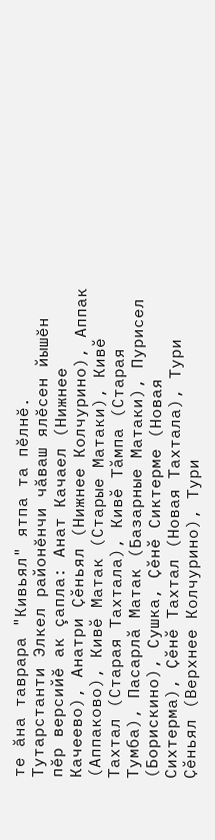те ăна таврара "Кивьял" ятпа та пĕлнĕ.
Тутарстанти Элкел районĕнчи чăваш ялĕсен йышĕн пĕр версийĕ ак çапла: Анат Качаел (Нижнее Качеево), Анатри Ҫӗньял (Нижнее Колчурино), Аппак (Аппаково), Кивӗ Матак (Старые Матаки), Кивӗ Тахтал (Старая Тахтала), Кивӗ Тӑмпа (Старая Тумба), Пасарлӑ Матак (Базарные Матаки), Пурисел (Борискино), Сушка, Ҫӗнӗ Сиктерме (Новая Сихтерма), Ҫӗнӗ Тахтал (Новая Тахтала), Тури Ҫӗньял (Верхнее Колчурино), Тури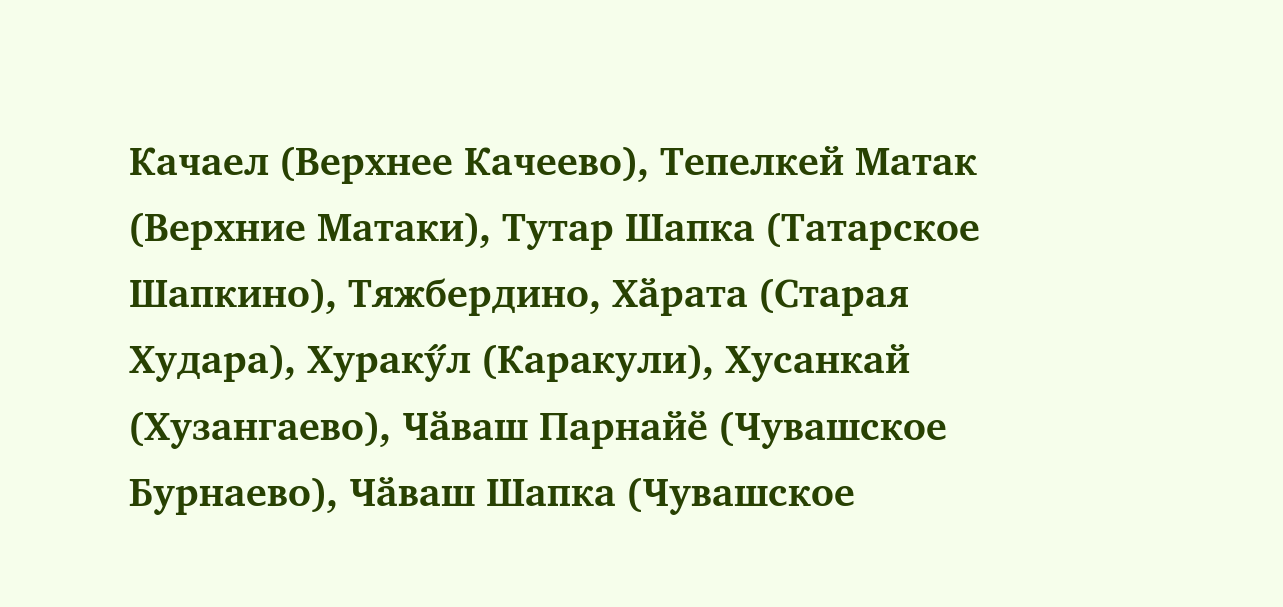Качаел (Верхнее Качеево), Тепелкей Матак (Верхние Матаки), Тутар Шапка (Татарское Шапкино), Тяжбердино, Хӑрата (Старая Худара), Хуракӳл (Каракули), Хусанкай (Хузангаево), Чӑваш Парнайӗ (Чувашское Бурнаево), Чӑваш Шапка (Чувашское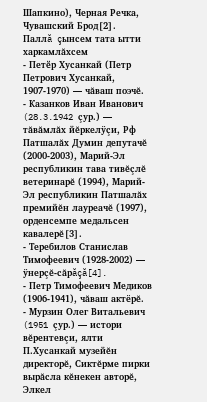Шапкино), Черная Речка, Чувашский Брод[2].
Паллă çынсем тата ытти харкамлăхсем
- Петӗр Хусанкай (Петр Петрович Хусанкай, 1907-1970) — чăваш поэчĕ.
- Казанков Иван Иванович (28.3.1942 çур.) — тăвăмлăх йĕркелÿçи, Рф Патшалăх Думин депутачĕ (2000-2003), Марий-Эл республикин тава тивĕçлĕ ветеринарĕ (1994), Марий-Эл республикин Патшалăх премийĕн лауреачĕ (1997), орденсемпе медальсен кавалерĕ[3].
- Теребилов Станислав Тимофеевич (1928-2002) — ÿнерçĕ-сăрăçă[4].
- Петр Тимофеевич Медиков (1906-1941), чăваш актёрĕ.
- Мурзин Олег Витальевич (1951 çур.) — истори вĕрентевçи, ялти П.Хусанкай музейĕн директорĕ, Сиктĕрме пирки вырăсла кĕнекен авторĕ, Элкел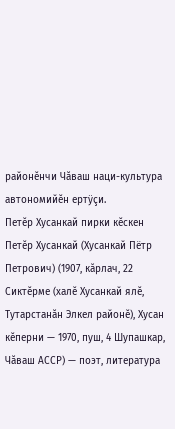районĕнчи Чăваш наци-культура автономийĕн ертÿçи.
Петĕр Хусанкай пирки кĕскен
Петĕр Хусанкай (Хусанкай Пётр Петрович) (1907, кӑрлач, 22 Сиктĕрмe (халĕ Хуcанкай ялĕ, Тутарстанăн Элкел районĕ), Хусан кĕперни — 1970, пуш, 4 Шупашкар, Чăваш АССР) — поэт, литература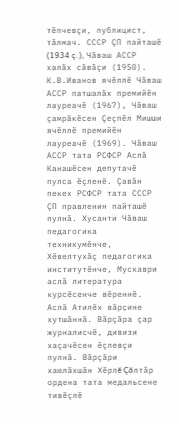тĕпчевçи, публицист, тăлмач. СССР ÇП пайташĕ (1934 ç.), Чăваш АССР халăх сăвăçи (1950). К.В.Иванов ячĕллĕ Чăваш АССР патшалăх премийĕн лауреачĕ (1967), Чăваш çамрăкĕсен Çеçпĕл Мишши ячĕллĕ премийĕн лаурeачĕ (1969). Чăваш АССР тата РСФСР Аслă Канашĕсен депутачĕ пулса ĕçленĕ. Çавăн пекех РСФСР тата СССР ÇП правленин пайташĕ пулнă. Хусанти Чăваш педагогика техникумĕнче, Хĕвелтухăç педагогика институтĕнче, Мускаври аслă литература курсĕсенче вĕреннĕ. Аслӑ Атилӗх вӑрҫине хутшăннă. Вăрçăра çар журналисчĕ, дивизи хаçачĕсен ĕçлевçи пулнă. Вăрçăри хаюлăхшăн Хĕрлĕ Çăлтăр ордена тата медальсене тивĕçлĕ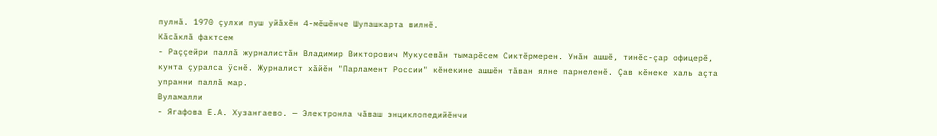пулнă. 1970 çулхи пуш уйăхĕн 4-мĕшĕнче Шупашкарта вилнĕ.
Кăсăклă фактсем
- Раççейри паллă журналистăн Владимир Викторович Мукусевăн тымарĕсем Сиктĕрмерен. Унăн ашшĕ, тинĕс-çар офицерĕ, кунта çуралса ÿснĕ. Журналист хăйĕн "Парламент России" кĕнекине ашшĕн тăван ялне парнеленĕ. Çав кĕнеке халь аçта упранни паллă мар.
Вуламалли
- Ягафова Е.А. Хузангаево. — Электронла чăваш энциклопедийĕнчи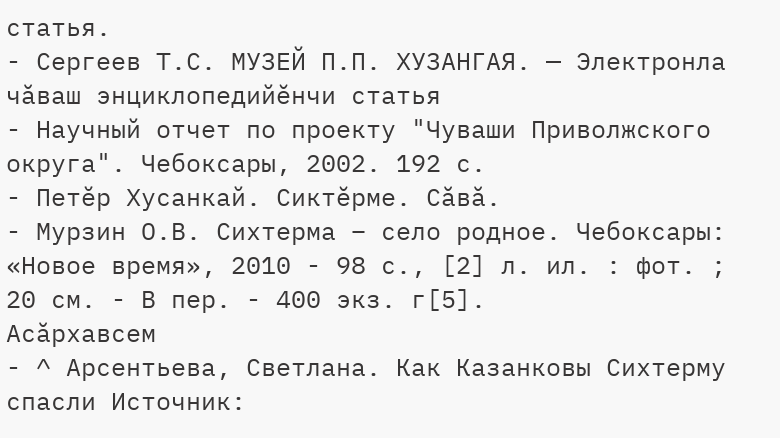статья.
- Сергеев Т.С. МУЗЕЙ П.П. ХУЗАНГАЯ. — Электронла чăваш энциклопедийĕнчи статья
- Научный отчет по проекту "Чуваши Приволжского округа". Чебоксары, 2002. 192 с.
- Петӗр Хусанкай. Сиктĕрме. Сăвă.
- Мурзин О.В. Сихтерма – село родное. Чебоксары: «Новое время», 2010 - 98 с., [2] л. ил. : фот. ; 20 см. - В пер. - 400 экз. г[5].
Асăрхавсем
- ^ Арсентьева, Светлана. Как Казанковы Сихтерму спасли Источник: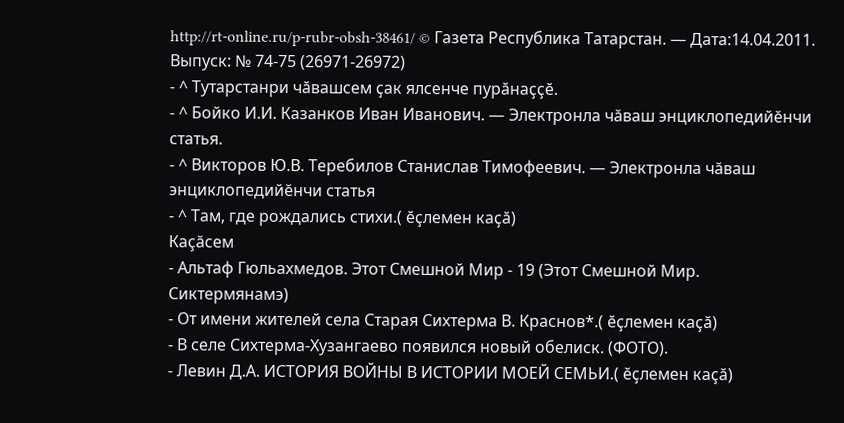http://rt-online.ru/p-rubr-obsh-38461/ © Газета Республика Татарстан. — Дата:14.04.2011. Выпуск: № 74-75 (26971-26972)
- ^ Тутарстанри чӑвашсем ҫак ялсенче пурӑнаҫҫӗ.
- ^ Бойко И.И. Казанков Иван Иванович. — Электронла чăваш энциклопедийĕнчи статья.
- ^ Викторов Ю.В. Теребилов Станислав Тимофеевич. — Электронла чăваш энциклопедийĕнчи статья
- ^ Там, где рождались стихи.( ӗҫлемен каҫӑ)
Каçăсем
- Альтаф Гюльахмедов. Этот Смешной Мир - 19 (Этот Смешной Мир. Сиктермянамэ)
- От имени жителей села Старая Сихтерма В. Краснов*.( ӗҫлемен каҫӑ)
- В селе Сихтерма-Хузангаево появился новый обелиск. (ФОТО).
- Левин Д.А. ИСТОРИЯ ВОЙНЫ В ИСТОРИИ МОЕЙ СЕМЬИ.( ӗҫлемен каҫӑ)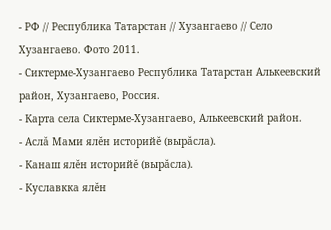- РФ // Республика Татарстан // Хузангаево // Село Хузангаево. Фото 2011.
- Сиктерме-Хузангаево Республика Татарстан Алькеевский район, Хузангаево, Россия.
- Карта села Сиктерме-Хузангаево, Алькеевский район.
- Аслă Мами ялĕн историйĕ (вырăсла).
- Канаш ялĕн историйĕ (вырăсла).
- Куславкка ялĕн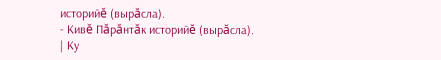историйĕ (вырăсла).
- Кивĕ Пăрăнтăк историйĕ (вырăсла).
| Ку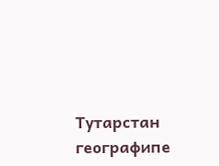Тутарстан географипе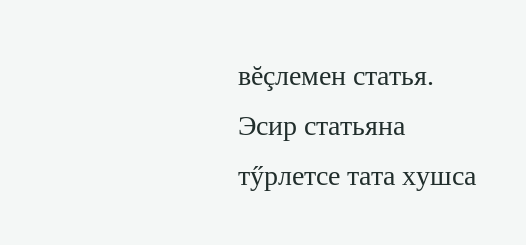вĕçлемен статья. Эсир статьяна тӳрлетсе тата хушса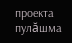проекта пулăшма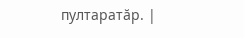пултаратăр. |